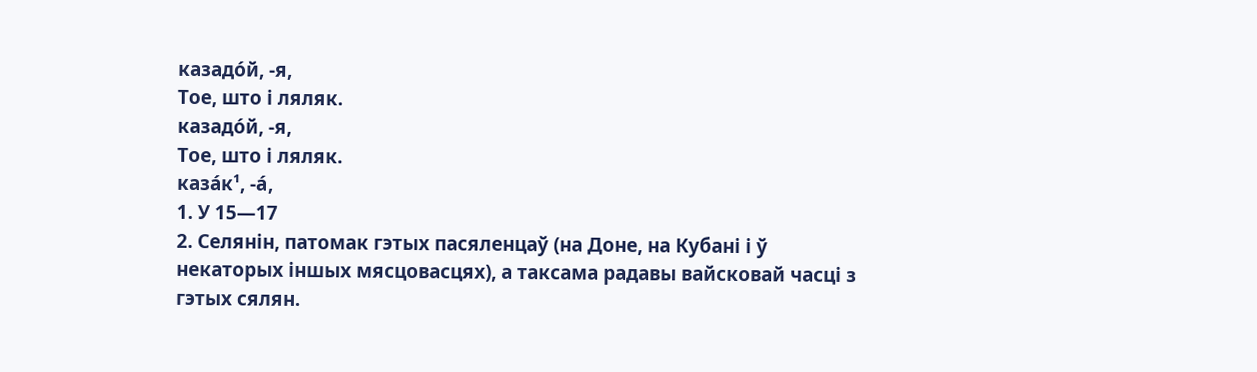казадо́й, -я,
Тое, што і ляляк.
казадо́й, -я,
Тое, што і ляляк.
каза́к¹, -а́,
1. У 15—17
2. Селянін, патомак гэтых пасяленцаў (на Доне, на Кубані і ў некаторых іншых мясцовасцях), а таксама радавы вайсковай часці з гэтых сялян.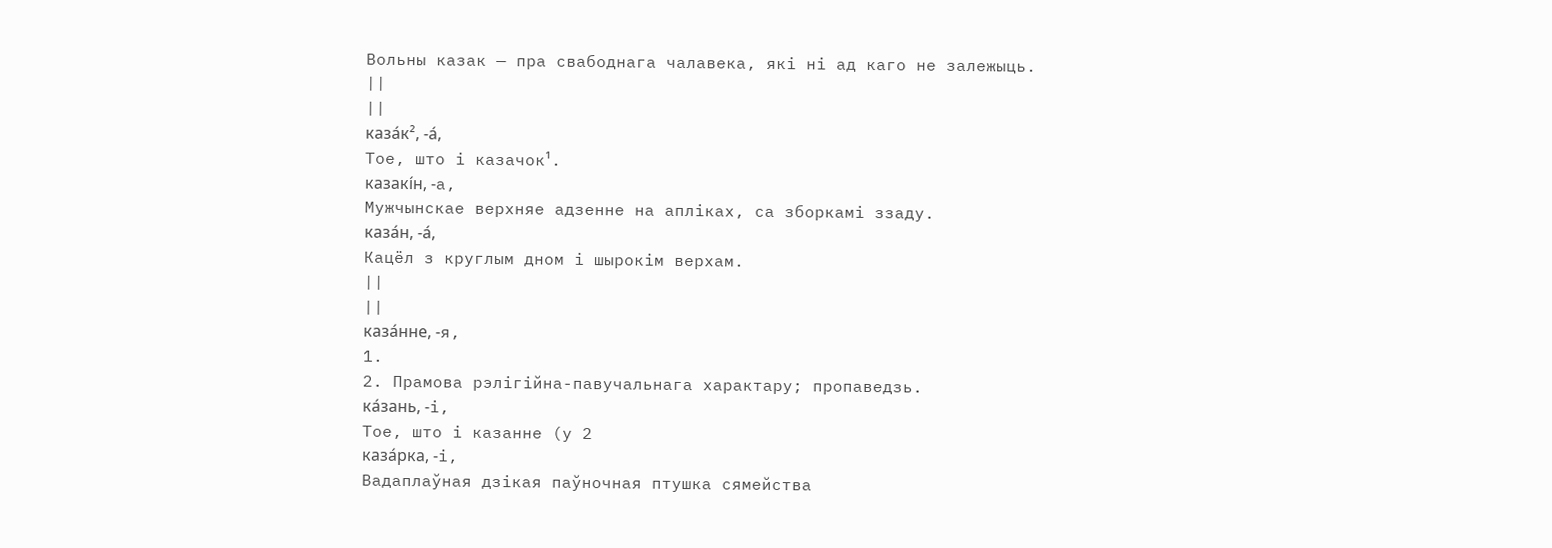Вольны казак — пра свабоднага чалавека, які ні ад каго не залежыць.
||
||
каза́к², -а́,
Тое, што і казачок¹.
казакі́н, -а,
Мужчынскае верхняе адзенне на апліках, са зборкамі ззаду.
каза́н, -а́,
Кацёл з круглым дном і шырокім верхам.
||
||
каза́нне, -я,
1.
2. Прамова рэлігійна-павучальнага характару; пропаведзь.
ка́зань, -і,
Тое, што і казанне (у 2
каза́рка, -і,
Вадаплаўная дзікая паўночная птушка сямейства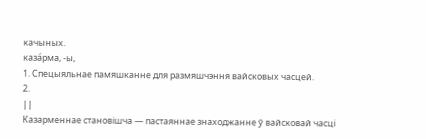качыных.
каза́рма, -ы,
1. Спецыяльнае памяшканне для размяшчэння вайсковых часцей.
2.
||
Казарменнае становішча — пастаяннае знаходжанне ў вайсковай часці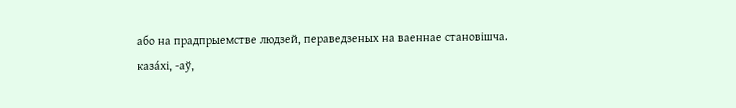або на прадпрыемстве людзей, пераведзеных на ваеннае становішча.
каза́хі, -аў,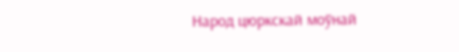Народ цюркскай моўнай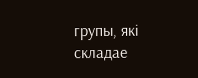групы, які складае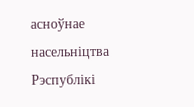асноўнае насельніцтва Рэспублікі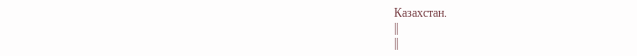Казахстан.
||
||